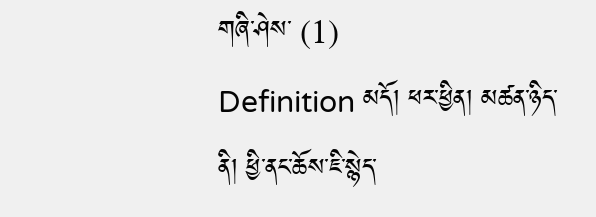གཞི་ཤེས་ (1)
Definition མདོ། ཕར་ཕྱིན། མཚན་ཉིད་ནི། ཕྱི་ནང་ཆོས་ཇི་སྙེད་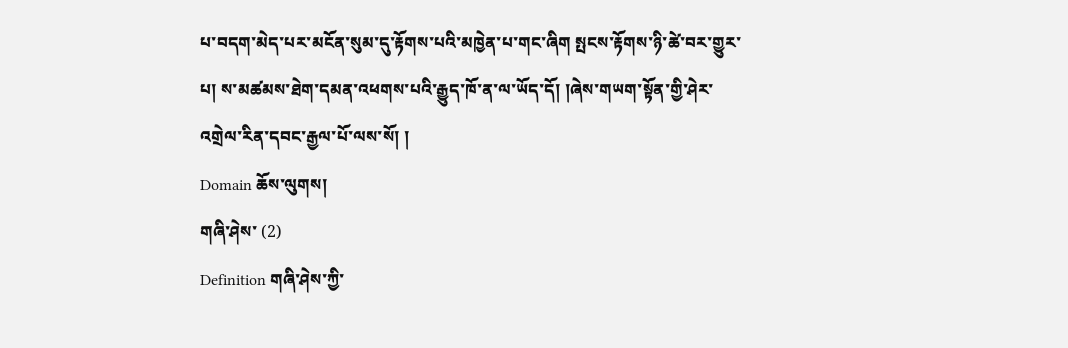པ་བདག་མེད་པར་མངོན་སུམ་དུ་རྟོགས་པའི་མཁྱེན་པ་གང་ཞིག སྤངས་རྟོགས་ཉི་ཚེ་བར་གྱུར་པ། ས་མཚམས་ཐེག་དམན་འཕགས་པའི་རྒྱུད་ཁོ་ན་ལ་ཡོད་དོ། །ཞེས་གཡག་སྟོན་གྱི་ཤེར་འགྲེལ་རིན་དབང་རྒྱལ་པོ་ལས་སོ། །
Domain ཆོས་ལུགས།
གཞི་ཤེས་ (2)
Definition གཞི་ཤེས་ཀྱི་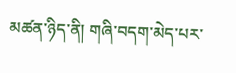མཚན་ཉིད་ནི། གཞི་བདག་མེད་པར་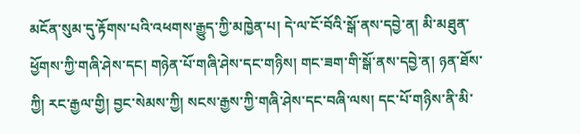མངོན་སུམ་དུ་རྟོགས་པའི་འཕགས་རྒྱུད་ཀྱི་མཁྱེན་པ། དེ་ལ་ངོ་བོའི་སྒོ་ནས་དབྱེ་ན། མི་མཐུན་ཕྱོགས་ཀྱི་གཞི་ཤེས་དང། གཉེན་པོ་གཞི་ཤེས་དང་གཉིས། གང་ཟག་གི་སྒོ་ནས་དབྱེ་ན། ཉན་ཐོས་ཀྱི། རང་རྒྱལ་གྱི། བྱང་སེམས་ཀྱི། སངས་རྒྱས་ཀྱི་གཞི་ཤེས་དང་བཞི་ལས། དང་པོ་གཉིས་ནི་མི་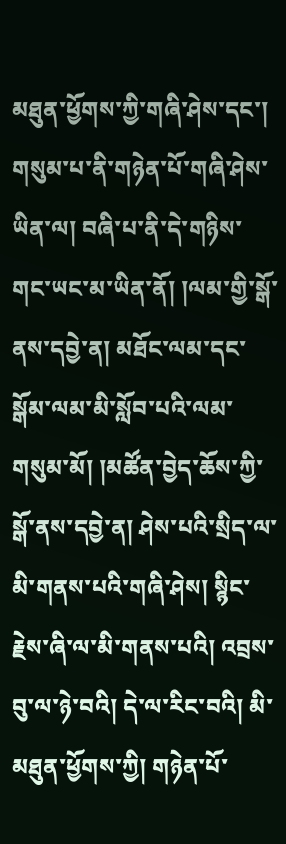མཐུན་ཕྱོགས་ཀྱི་གཞི་ཤེས་དང་། གསུམ་པ་ནི་གཉེན་པོ་གཞི་ཤེས་ཡིན་ལ། བཞི་པ་ནི་དེ་གཉིས་གང་ཡང་མ་ཡིན་ནོ། །ལམ་གྱི་སྒོ་ནས་དབྱེ་ན། མཐོང་ལམ་དང་སྒོམ་ལམ་མི་སློབ་པའི་ལམ་གསུམ་མོ། །མཚོན་བྱེད་ཆོས་ཀྱི་སྒོ་ནས་དབྱེ་ན། ཤེས་པའི་སྲིད་ལ་མི་གནས་པའི་གཞི་ཤེས། སྙིང་རྗེས་ཞི་ལ་མི་གནས་པའི། འབྲས་བུ་ལ་ཉེ་བའི། དེ་ལ་རིང་བའི། མི་མཐུན་ཕྱོགས་ཀྱི། གཉེན་པོ་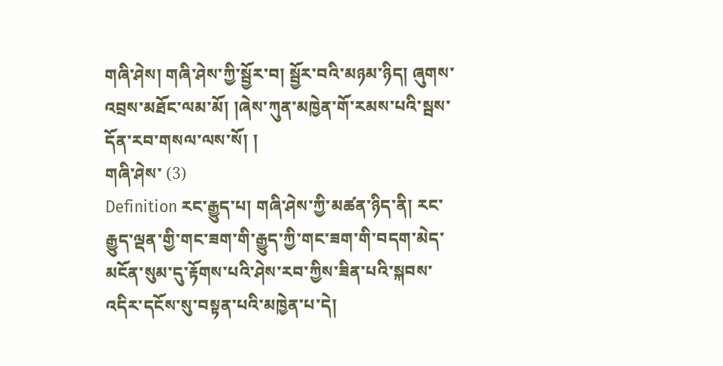གཞི་ཤེས། གཞི་ཤེས་ཀྱི་སྦྱོར་བ། སྦྱོར་བའི་མཉམ་ཉིད། ཞུགས་འབྲས་མཐོང་ལམ་མོ། །ཞེས་ཀུན་མཁྱེན་གོ་རམས་པའི་སྦས་དོན་རབ་གསལ་ལས་སོ། །
གཞི་ཤེས་ (3)
Definition རང་རྒྱུད་པ། གཞི་ཤེས་ཀྱི་མཚན་ཉིད་ནི། རང་རྒྱུད་ལྡན་གྱི་གང་ཟག་གི་རྒྱུད་ཀྱི་གང་ཟག་གི་བདག་མེད་མངོན་སུམ་དུ་རྟོགས་པའི་ཤེས་རབ་ཀྱིས་ཟིན་པའི་སྐབས་འདིར་དངོས་སུ་བསྟན་པའི་མཁྱེན་པ་དེ།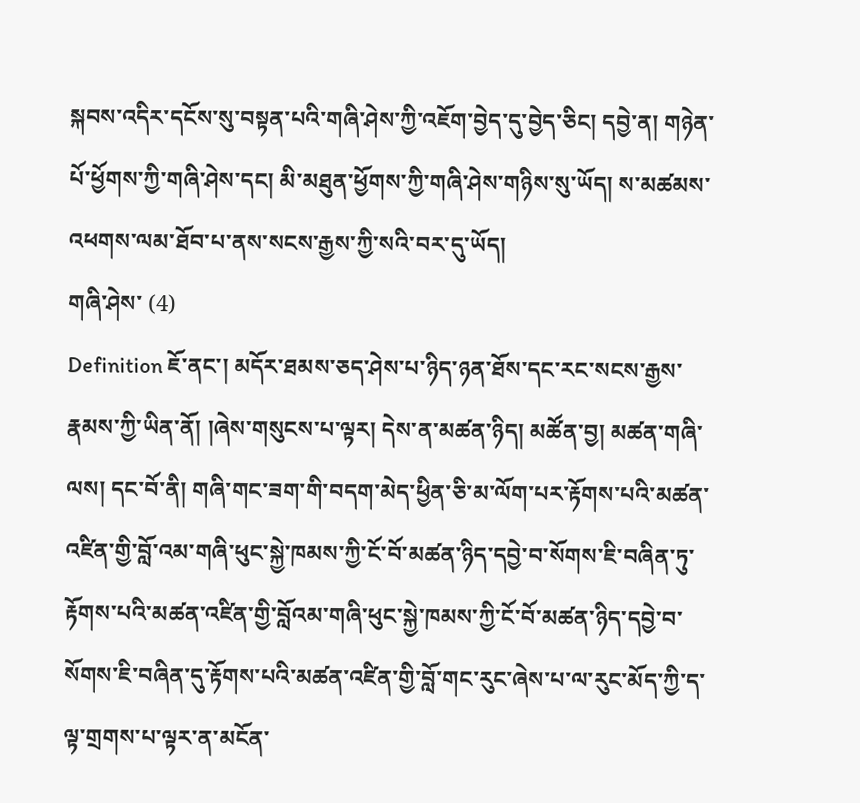སྐབས་འདིར་དངོས་སུ་བསྟན་པའི་གཞི་ཤེས་ཀྱི་འཇོག་བྱེད་དུ་བྱེད་ཅིང། དབྱེ་ན། གཉེན་པོ་ཕྱོགས་ཀྱི་གཞི་ཤེས་དང། མི་མཐུན་ཕྱོགས་ཀྱི་གཞི་ཤེས་གཉིས་སུ་ཡོད། ས་མཚམས་འཕགས་ལམ་ཐོབ་པ་ནས་སངས་རྒྱས་ཀྱི་སའི་བར་དུ་ཡོད།
གཞི་ཤེས་ (4)
Definition ཇོ་ནང་། མདོར་ཐམས་ཅད་ཤེས་པ་ཉིད་ཉན་ཐོས་དང་རང་སངས་རྒྱས་རྣམས་ཀྱི་ཡིན་ནོ། །ཞེས་གསུངས་པ་ལྟར། དེས་ན་མཚན་ཉིད། མཚོན་བྱ། མཚན་གཞི་ལས། དང་བོ་ནི། གཞི་གང་ཟག་གི་བདག་མེད་ཕྱིན་ཅི་མ་ལོག་པར་རྟོགས་པའི་མཚན་འཛིན་གྱི་བློ་འམ་གཞི་ཕུང་སྐྱེ་ཁམས་ཀྱི་ངོ་བོ་མཚན་ཉིད་དབྱེ་བ་སོགས་ཇི་བཞིན་ཏུ་རྟོགས་པའི་མཚན་འཛིན་གྱི་བློའམ་གཞི་ཕུང་སྐྱེ་ཁམས་ཀྱི་ངོ་བོ་མཚན་ཉིད་དབྱེ་བ་སོགས་ཇི་བཞིན་དུ་རྟོགས་པའི་མཚན་འཛིན་གྱི་བློ་གང་རུང་ཞེས་པ་ལ་རུང་མོད་ཀྱི་ད་ལྟ་གྲགས་པ་ལྟར་ན་མངོན་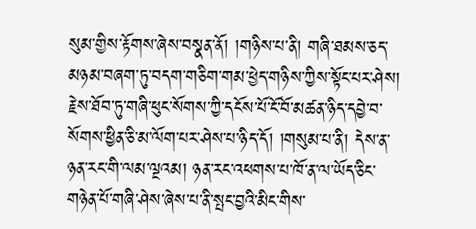སུམ་གྱིས་རྟོགས་ཞེས་བསྣན་ནོ། །གཉིས་པ་ནི། གཞི་ཐམས་ཅད་མཉམ་བཞག་ཏུ་བདག་གཅིག་གམ་ཕྱེད་གཉིས་ཀྱིས་སྟོང་པར་ཤེས། རྗེས་ཐོབ་ཏུ་གཞི་ཕུང་སོགས་ཀྱི་དངོས་པོ་ངོ་བོ་མཚན་ཉིད་དབྱེ་བ་སོགས་ཕྱིན་ཅི་མ་ལོག་པར་ཤེས་པ་ཉིད་དོ། །གསུམ་པ་ནི། དེས་ན་ཉན་རང་གི་ལམ་ལྔའམ། ཉན་རང་འཕགས་པ་ཁོ་ན་ལ་ཡོད་ཅིང་གཉེན་པོ་གཞི་ཤེས་ཞེས་པ་ནི་སྤང་བྱའི་མིང་གིས་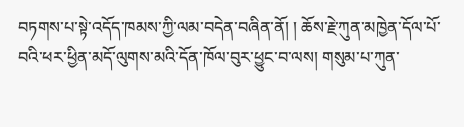བཏགས་པ་སྟེ་འདོད་ཁམས་ཀྱི་ལམ་བདེན་བཞིན་ནོ། ། ཆོས་རྗེ་ཀུན་མཁྱེན་དོལ་པོ་བའི་ཕར་ཕྱིན་མདོ་ལུགས་མའི་དོན་ཁོལ་བུར་ཕྱུང་བ་ལས། གསུམ་པ་ཀུན་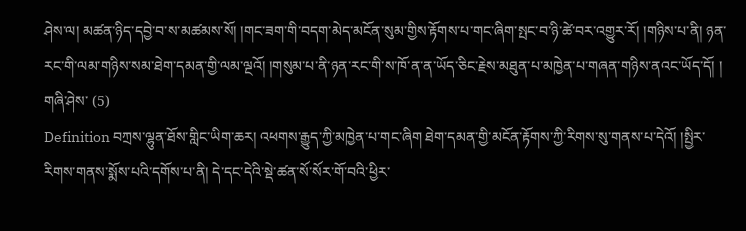ཤེས་ལ། མཚན་ཉིད་དབྱེ་བ་ས་མཚམས་སོ། །གང་ཟག་གི་བདག་མེད་མངོན་སུམ་གྱིས་རྟོགས་པ་གང་ཞིག་སྤང་བ་ཉི་ཚེ་བར་འགྱུར་རོ། །གཉིས་པ་ནི། ཉན་རང་གི་ལམ་གཉིས་སམ་ཐེག་དམན་གྱི་ལམ་ལྔའོ། །གསུམ་པ་ནི་ཉན་རང་གི་ས་ཁོ་ན་ན་ཡོད་ཅིང་རྗེས་མཐུན་པ་མཁྱེན་པ་གཞན་གཉིས་ནའང་ཡོད་དོ། །
གཞི་ཤེས་ (5)
Definition བཀྲས་ལྷུན་ཐོས་གླིང་ཡིག་ཆར། འཕགས་རྒྱུད་ཀྱི་མཁྱེན་པ་གང་ཞིག ཐེག་དམན་གྱི་མངོན་རྟོགས་ཀྱི་རིགས་སུ་གནས་པ་དེའོ། །སྤྱིར་རིགས་གནས་སྨོས་པའི་དགོས་པ་ནི། དེ་དང་དེའི་སྡེ་ཚན་སོ་སོར་གོ་བའི་ཕྱིར་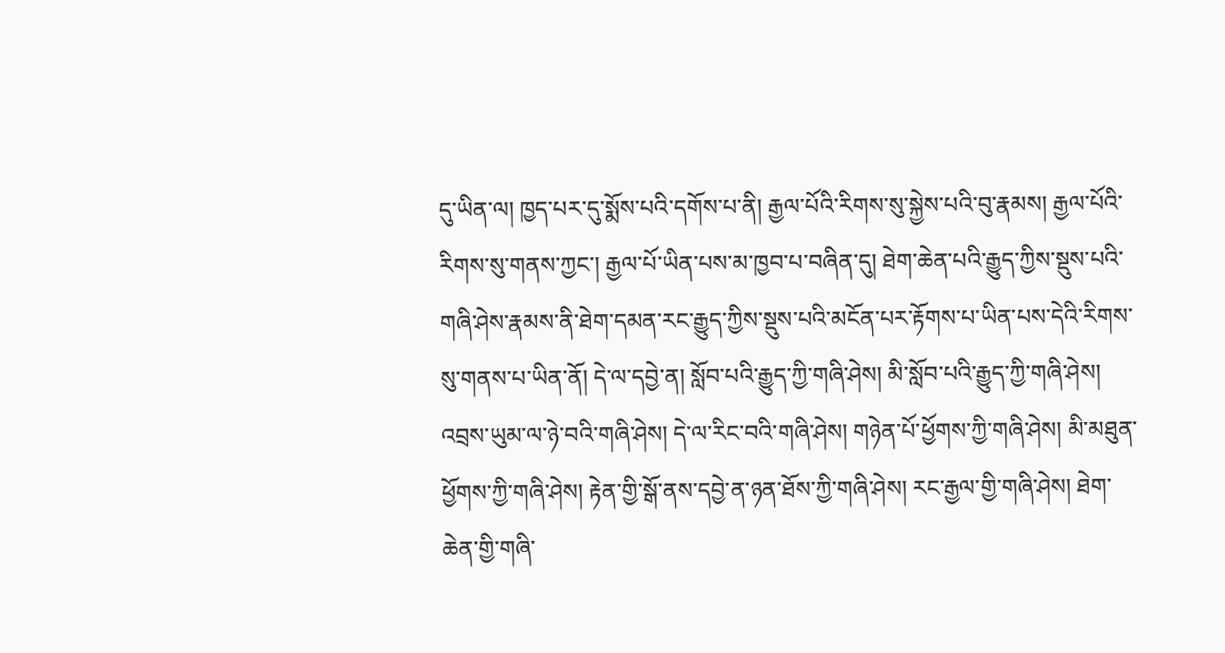དུ་ཡིན་ལ། ཁྱད་པར་དུ་སྨོས་པའི་དགོས་པ་ནི། རྒྱལ་པོའི་རིགས་སུ་སྐྱེས་པའི་བུ་རྣམས། རྒྱལ་པོའི་རིགས་སུ་གནས་ཀྱང་། རྒྱལ་པོ་ཡིན་པས་མ་ཁྱབ་པ་བཞིན་དུ། ཐེག་ཆེན་པའི་རྒྱུད་ཀྱིས་སྡུས་པའི་གཞི་ཤེས་རྣམས་ནི་ཐེག་དམན་རང་རྒྱུད་ཀྱིས་སྡུས་པའི་མངོན་པར་རྟོགས་པ་ཡིན་པས་དེའི་རིགས་སུ་གནས་པ་ཡིན་ནོ། དེ་ལ་དབྱེ་ན། སློབ་པའི་རྒྱུད་ཀྱི་གཞི་ཤེས། མི་སློབ་པའི་རྒྱུད་ཀྱི་གཞི་ཤེས། འབྲས་ཡུམ་ལ་ཉེ་བའི་གཞི་ཤེས། དེ་ལ་རིང་བའི་གཞི་ཤེས། གཉེན་པོ་ཕྱོགས་ཀྱི་གཞི་ཤེས། མི་མཐུན་ཕྱོགས་ཀྱི་གཞི་ཤེས། རྟེན་གྱི་སྒོ་ནས་དབྱེ་ན་ཉན་ཐོས་ཀྱི་གཞི་ཤེས། རང་རྒྱལ་གྱི་གཞི་ཤེས། ཐེག་ཆེན་གྱི་གཞི་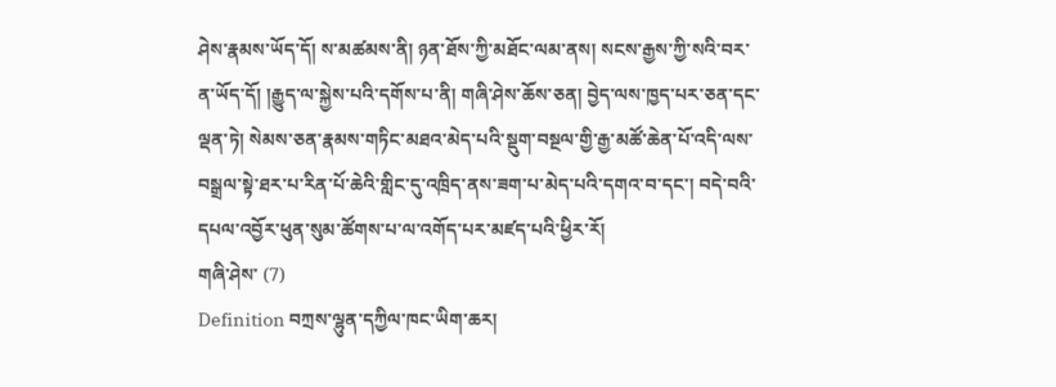ཤེས་རྣམས་ཡོད་དོ། ས་མཚམས་ནི། ཉན་ཐོས་ཀྱི་མཐོང་ལམ་ནས། སངས་རྒྱས་ཀྱི་སའི་བར་ན་ཡོད་དོ། །རྒྱུད་ལ་སྐྱེས་པའི་དགོས་པ་ནི། གཞི་ཤེས་ཆོས་ཅན། བྱེད་ལས་ཁྱད་པར་ཅན་དང་ལྡན་ཏེ། སེམས་ཅན་རྣམས་གཏིང་མཐའ་མེད་པའི་སྡུག་བསྔལ་གྱི་རྒྱ་མཚོ་ཆེན་པོ་འདི་ལས་བསྒྲལ་སྟེ་ཐར་པ་རིན་པོ་ཆེའི་གླིང་དུ་འཁྲིད་ནས་ཟག་པ་མེད་པའི་དགའ་བ་དང་། བདེ་བའི་དཔལ་འབྱོར་ཕུན་སུམ་ཚོགས་པ་ལ་འགོད་པར་མཛད་པའི་ཕྱིར་རོ།
གཞི་ཤེས་ (7)
Definition བཀྲས་ལྷུན་དཀྱིལ་ཁང་ཡིག་ཆར།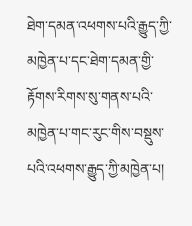ཐེག་དམན་འཕགས་པའི་རྒྱུད་ཀྱི་མཁྱེན་པ་དང་ཐེག་དམན་གྱི་རྟོགས་རིགས་སུ་གནས་པའི་མཁྱེན་པ་གང་རུང་གིས་བསྡུས་པའི་འཕགས་རྒྱུད་ཀྱི་མཁྱེན་པ།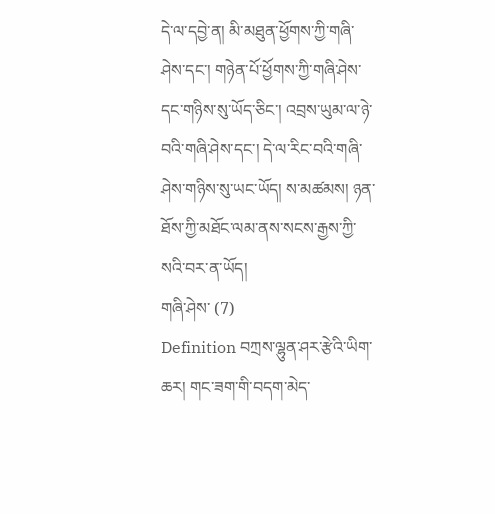དེ་ལ་དབྱེ་ན། མི་མཐུན་ཕྱོགས་ཀྱི་གཞི་ཤེས་དང་། གཉེན་པོ་ཕྱོགས་ཀྱི་གཞི་ཤེས་དང་གཉིས་སུ་ཡོད་ཅིང་། འབྲས་ཡུམ་ལ་ཉེ་བའི་གཞི་ཤེས་དང་། དེ་ལ་རིང་བའི་གཞི་ཤེས་གཉིས་སུ་ཡང་ཡོད། ས་མཚམས། ཉན་ཐོས་ཀྱི་མཐོང་ལམ་ནས་སངས་རྒྱས་ཀྱི་སའི་བར་ན་ཡོད།
གཞི་ཤེས་ (7)
Definition བཀྲས་ལྷུན་ཤར་རྩེའི་ཡིག་ཆར། གང་ཟག་གི་བདག་མེད་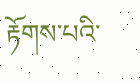རྟོགས་པའི་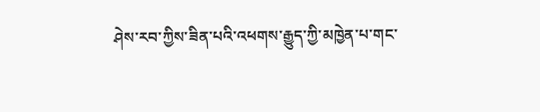ཤེས་རབ་ཀྱིས་ཟིན་པའི་འཕགས་རྒྱུད་ཀྱི་མཁྱེན་པ་གང་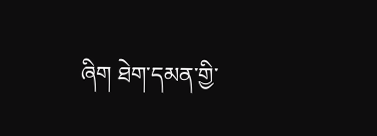ཞིག ཐེག་དམན་གྱི་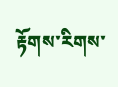རྟོགས་རིགས་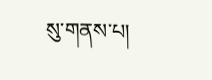སུ་གནས་པ།